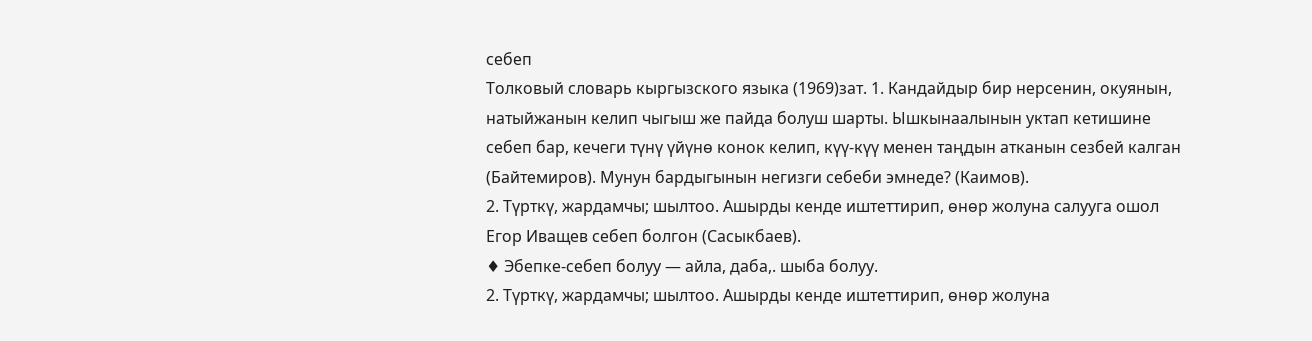себеп
Толковый словарь кыргызского языка (1969)зат. 1. Кандайдыр бир нерсенин, окуянын, натыйжанын келип чыгыш же пайда болуш шарты. Ышкынаалынын уктап кетишине себеп бар, кечеги түнү үйүнө конок келип, күү-күү менен таңдын атканын сезбей калган (Байтемиров). Мунун бардыгынын негизги себеби эмнеде? (Каимов).
2. Түрткү, жардамчы; шылтоо. Ашырды кенде иштеттирип, өнөр жолуна салууга ошол Егор Иващев себеп болгон (Сасыкбаев).
♦ Эбепке-себеп болуу — айла, даба,. шыба болуу.
2. Түрткү, жардамчы; шылтоо. Ашырды кенде иштеттирип, өнөр жолуна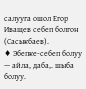салууга ошол Егор Иващев себеп болгон (Сасыкбаев).
♦ Эбепке-себеп болуу — айла, даба,. шыба болуу.